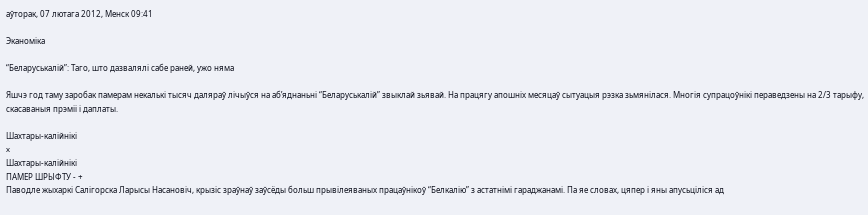аўторак, 07 лютага 2012, Менск 09:41

Эканоміка

“Беларуськалій”: Таго, што дазвалялі сабе раней, ужо няма

Яшчэ год таму заробак памерам некалькі тысяч даляраў лічыўся на аб’яднаньні “Беларуськалій” звыклай зьявай. На працягу апошніх месяцаў сытуацыя рэзка зьмянілася. Многія супрацоўнікі пераведзены на 2/3 тарыфу, скасаваныя прэміі і даплаты.

Шахтары-калійнікі
x
Шахтары-калійнікі
ПАМЕР ШРЫФТУ - +
Паводле жыхаркі Салігорска Ларысы Насановіч, крызіс зраўнаў заўсёды больш прывілеяваных працаўнікоў “Белкалію” з астатнімі гараджанамі. Па яе словах, цяпер і яны апусьціліся ад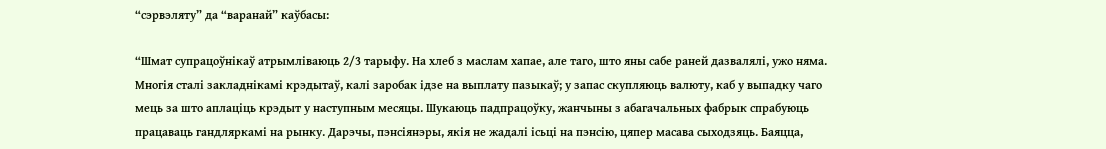“сэрвэляту” да “варанай” каўбасы:

“Шмат супрацоўнікаў атрымліваюць 2/3 тарыфу. На хлеб з маслам хапае, але таго, што яны сабе раней дазвалялі, ужо няма. Многія сталі закладнікамі крэдытаў, калі заробак ідзе на выплату пазыкаў; у запас скупляюць валюту, каб у выпадку чаго мець за што аплаціць крэдыт у наступным месяцы. Шукаюць падпрацоўку, жанчыны з абагачальных фабрык спрабуюць працаваць гандляркамі на рынку. Дарэчы, пэнсіянэры, якія не жадалі ісьці на пэнсію, цяпер масава сыходзяць. Баяцца,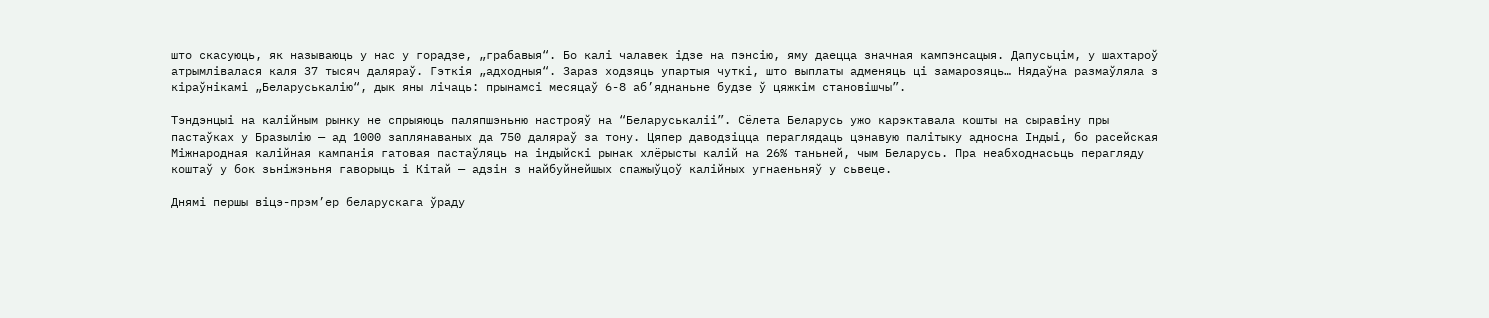што скасуюць, як называюць у нас у горадзе, „грабавыя“. Бо калі чалавек ідзе на пэнсію, яму даецца значная кампэнсацыя. Дапусьцім, у шахтароў атрымлівалася каля 37 тысяч даляраў. Гэткія „адходныя“. Зараз ходзяць упартыя чуткі, што выплаты адменяць ці замарозяць… Нядаўна размаўляла з кіраўнікамі „Беларуськалію“, дык яны лічаць: прынамсі месяцаў 6-8 аб’яднаньне будзе ў цяжкім становішчы”.

Тэндэнцыі на калійным рынку не спрыяюць паляпшэньню настрояў на “Беларуськаліі”. Сёлета Беларусь ужо карэктавала кошты на сыравіну пры пастаўках у Бразылію — ад 1000 заплянаваных да 750 даляраў за тону. Цяпер даводзіцца пераглядаць цэнавую палітыку адносна Індыі, бо расейская Міжнародная калійная кампанія гатовая пастаўляць на індыйскі рынак хлёрысты калій на 26% таньней, чым Беларусь. Пра неабходнасьць перагляду коштаў у бок зьніжэньня гаворыць і Кітай — адзін з найбуйнейшых спажыўцоў калійных угнаеньняў у сьвеце.

Днямі першы віцэ-прэм’ер беларускага ўраду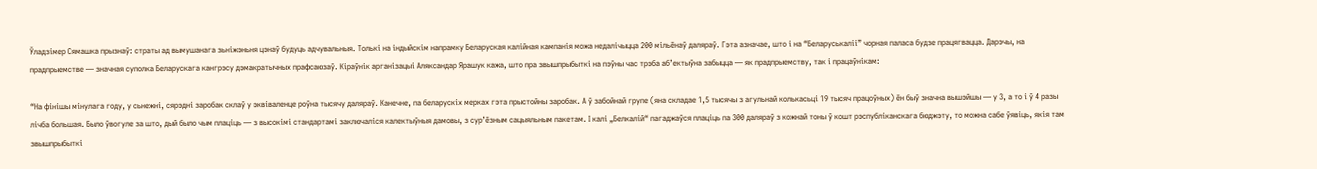Ўладзімер Сямашка прызнаў: страты ад вымушанага зьніжэньня цэнаў будуць адчувальныя. Толькі на індыйскім напрамку Беларуская калійная кампанія можа недалічыцца 200 мільёнаў даляраў. Гэта азначае, што і на “Беларуськаліі” чорная паласа будзе працягвацца. Дарэчы, на прадпрыемстве — значная суполка Беларускага кангрэсу дэмакратычных прафсаюзаў. Кіраўнік арганізацыі Аляксандар Ярашук кажа, што пра звышпрыбыткі на пэўны час трэба аб’ектыўна забыцца — як прадпрыемству, так і працаўнікам:

“На фінішы мінулага году, у сьнежні, сярэдні заробак склаў у эквіваленце роўна тысячу даляраў. Канечне, па беларускіх мерках гэта прыстойны заробак. А ў забойнай групе (яна складае 1,5 тысячы з агульнай колькасьці 19 тысяч працоўных) ён быў значна вышэйшы — у 3, а то і ў 4 разы лічба большая. Было ўвогуле за што, дый было чым плаціць — з высокімі стандартамі заключаліся калектыўныя дамовы, з сур’ёзным сацыяльным пакетам. І калі „Белкалій“ пагаджаўся плаціць па 300 даляраў з кожнай тоны ў кошт рэспубліканскага бюджэту, то можна сабе ўявіць, якія там звышпрыбыткі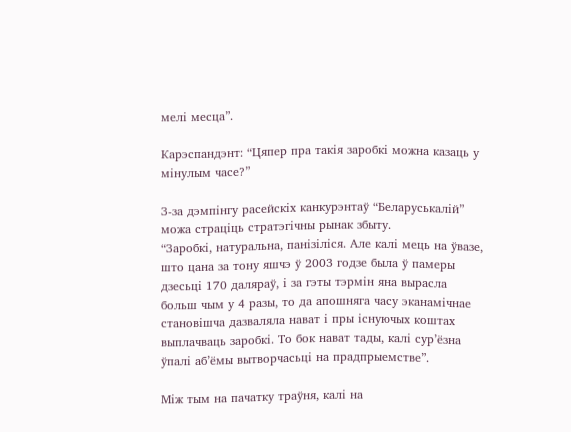мелі месца”.

Карэспандэнт: “Цяпер пра такія заробкі можна казаць у мінулым часе?”

З-за дэмпінгу расейскіх канкурэнтаў “Беларуськалій” можа страціць стратэгічны рынак збыту.
“Заробкі, натуральна, панізіліся. Але калі мець на ўвазе, што цана за тону яшчэ ў 2003 годзе была ў памеры дзесьці 170 даляраў, і за гэты тэрмін яна вырасла больш чым у 4 разы, то да апошняга часу эканамічнае становішча дазваляла нават і пры існуючых коштах выплачваць заробкі. То бок нават тады, калі сур’ёзна ўпалі аб’ёмы вытворчасьці на прадпрыемстве”.

Між тым на пачатку траўня, калі на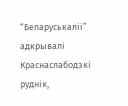“Беларуськаліі” адкрывалі Краснаслабодзкі руднік,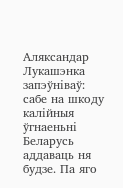Аляксандар Лукашэнка запэўніваў: сабе на шкоду калійныя ўгнаеньні Беларусь аддаваць ня будзе. Па яго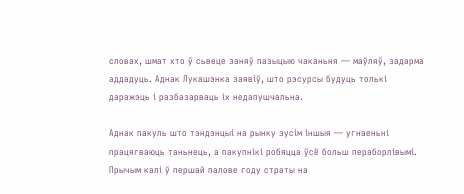словах, шмат хто ў сьвеце заняў пазыцыю чаканьня — маўляў, задарма аддадуць. Аднак Лукашэнка заявіў, што рэсурсы будуць толькі даражэць і разбазарваць іх недапушчальна.

Аднак пакуль што тэндэнцыі на рынку зусім іншыя — угнаеньні працягваюць таньнець, а пакупнікі робяцца ўсё больш пераборлівымі. Прычым калі ў першай палове году страты на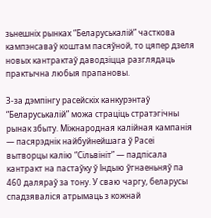зьнешніх рынках “Беларуськалій” часткова кампэнсаваў коштам пасяўной, то цяпер дзеля новых кантрактаў даводзіцца разглядаць практычна любыя прапановы.

З-за дэмпінгу расейскіх канкурэнтаў “Беларуськалій” можа страціць стратэгічны рынак збыту. Міжнародная калійная кампанія — пасярэднік найбуйнейшага ў Расеі вытворцы калію “Сільвініт” — падпісала кантракт на пастаўку ў Індыю ўгнаеньняў па 460 даляраў за тону. У сваю чаргу, беларусы спадзяваліся атрымаць з кожнай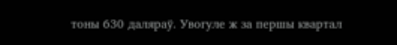тоны 630 даляраў. Увогуле ж за першы квартал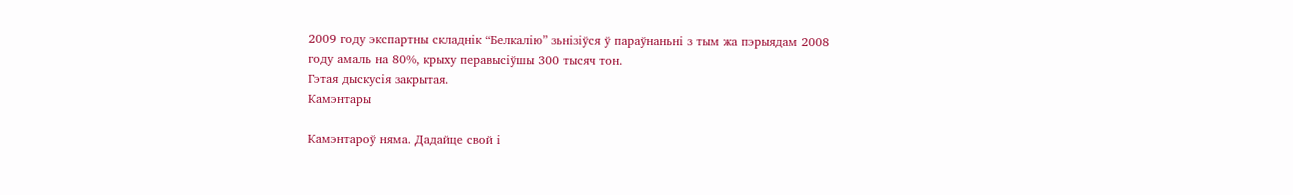2009 году экспартны складнік “Белкалію” зьнізіўся ў параўнаньні з тым жа пэрыядам 2008 году амаль на 80%, крыху перавысіўшы 300 тысяч тон.
Гэтая дыскусія закрытая.
Камэнтары

Камэнтароў няма. Дадайце свой і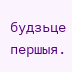будзьце першыя.